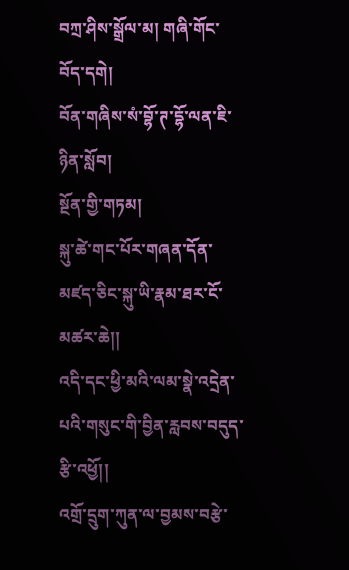བཀྲ་ཤིས་སྒྲོལ་མ། གཞི་གོང་བོད་དགེ།
བོན་གཞིས་སཾ་བྷོ་ཊ་དྷོ་ལན་ཇི་ཉིན་སློབ།
སྔོན་གྱི་གཏམ།
སྐུ་ཚེ་གང་པོར་གཞན་དོན་མཛད་ཅིང་སྐུ་ཡི་རྣམ་ཐར་ངོ་མཚར་ཆེ།།
འདི་དང་ཕྱི་མའི་ལམ་སྣེ་འདྲེན་པའི་གསུང་གི་བྱིན་རླབས་བདུད་རྩི་འཕྱོ།།
འགྲོ་དྲུག་ཀུན་ལ་བྱམས་བརྩེ་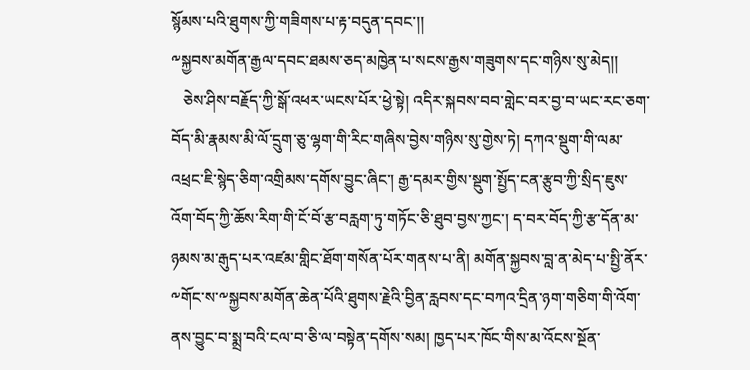སྙོམས་པའི་ཐུགས་ཀྱི་གཟིགས་པ་རྟ་བདུན་དབང་།།
༸སྐྱབས་མགོན་རྒྱལ་དབང་ཐམས་ཅད་མཁྱེན་པ་སངས་རྒྱས་གཟུགས་དང་གཉིས་སུ་མེད།།
   ཅེས་ཤིས་བརྗོད་ཀྱི་སྒོ་འཕར་ཡངས་པོར་ཕྱེ་སྟེ། འདིར་སྐབས་བབ་གླེང་བར་བྱ་བ་ཡང་རང་ཅག་བོད་མི་རྣམས་མི་ལོ་དྲུག་ཅུ་ལྷག་གི་རིང་གཞིས་བྱེས་གཉིས་སུ་གྱེས་ཏེ། དཀའ་སྡུག་གི་ལམ་འཕྲང་ཇི་སྙེད་ཅིག་འགྲིམས་དགོས་བྱུང་ཞིང་། རྒྱ་དམར་གྱིས་སྡུག་སྤྱོད་ངན་རྩུབ་ཀྱི་སྲིད་ཇུས་འོག་བོད་ཀྱི་ཆོས་རིག་གི་ངོ་བོ་རྩ་བརླག་ཏུ་གཏོང་ཅི་ཐུབ་བྱས་ཀྱང་། ད་བར་བོད་ཀྱི་རྩ་དོན་མ་ཉམས་མ་རྒུད་པར་འཛམ་གླིང་ཐོག་གསོན་པོར་གནས་པ་ནི། མགོན་སྐྱབས་བླ་ན་མེད་པ་སྤྱི་ནོར་༸གོང་ས་༸སྐྱབས་མགོན་ཆེན་པོའི་ཐུགས་རྗེའི་བྱིན་རླབས་དང་བཀའ་དྲིན་ཉག་གཅིག་གི་འོག་ནས་བྱུང་བ་སྨྲ་བའི་ངལ་བ་ཅི་ལ་བསྟེན་དགོས་སམ། ཁྱད་པར་ཁོང་གིས་མ་འོངས་སྔོན་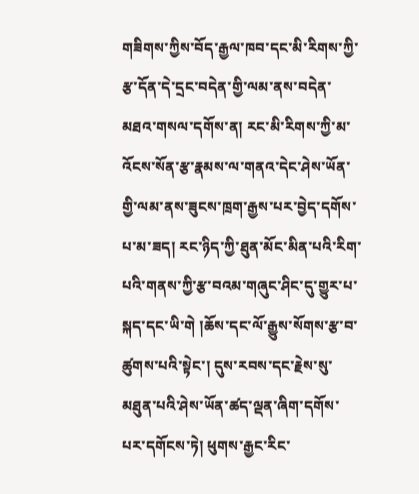གཟིགས་ཀྱིས་བོད་རྒྱལ་ཁབ་དང་མི་རིགས་ཀྱི་རྩ་དོན་དེ་དྲང་བདེན་གྱི་ལམ་ནས་བདེན་མཐའ་གསལ་དགོས་ན། རང་མི་རིགས་ཀྱི་མ་འོངས་སོན་རྩ་རྣམས་ལ་གནའ་དེང་ཤེས་ཡོན་གྱི་ལམ་ནས་ཟུངས་ཁྲག་རྒྱས་པར་བྱེད་དགོས་པ་མ་ཟད། རང་ཉིད་ཀྱི་ཐུན་མོང་མིན་པའི་རིག་པའི་གནས་ཀྱི་རྩ་བའམ་གཞུང་ཤིང་དུ་གྱུར་པ་སྐད་དང་ཡི་གེ །ཆོས་དང་ལོ་རྒྱུས་སོགས་རྩ་བ་ཚུགས་པའི་སྟེང་། དུས་རབས་དང་རྗེས་སུ་མཐུན་པའི་ཤེས་ཡོན་ཚད་ལྡན་ཞིག་དགོས་པར་དགོངས་ཏེ། ཕུགས་རྒྱང་རིང་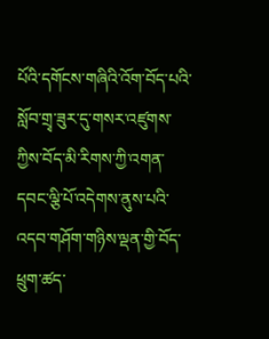པོའི་དགོངས་གཞིའི་འོག་བོད་པའི་སློབ་གྲྭ་ཟུར་དུ་གསར་འཛུགས་ཀྱིས་བོད་མི་རིགས་ཀྱི་འགན་དབང་ལྕི་པོ་འདེགས་ནུས་པའི་འདབ་གཤོག་གཉིས་ལྡན་གྱི་བོད་ཕྲུག་ཚད་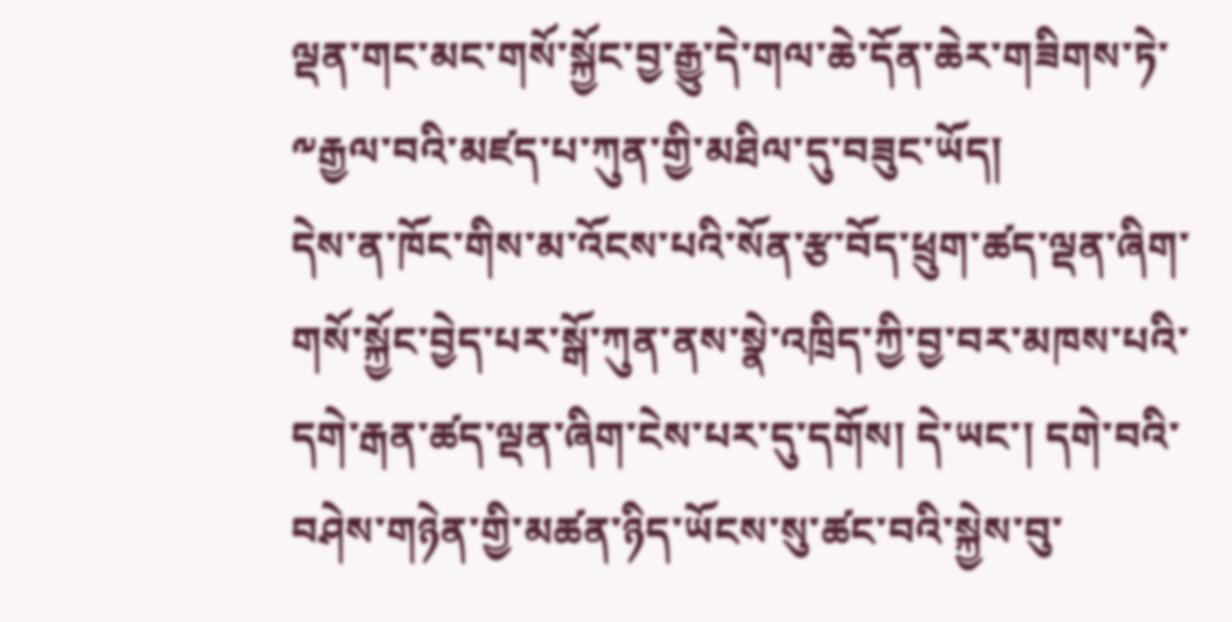ལྡན་གང་མང་གསོ་སྐྱོང་བྱ་རྒྱུ་དེ་གལ་ཆེ་དོན་ཆེར་གཟིགས་ཏེ་༸རྒྱལ་བའི་མཛད་པ་ཀུན་གྱི་མཐིལ་དུ་བཟུང་ཡོད།
དེས་ན་ཁོང་གིས་མ་འོངས་པའི་སོན་རྩ་བོད་ཕྲུག་ཚད་ལྡན་ཞིག་གསོ་སྐྱོང་བྱེད་པར་སྒོ་ཀུན་ནས་སྣེ་འཁྲིད་ཀྱི་བྱ་བར་མཁས་པའི་དགེ་རྒན་ཚད་ལྡན་ཞིག་ངེས་པར་དུ་དགོས། དེ་ཡང་། དགེ་བའི་བཤེས་གཉེན་གྱི་མཚན་ཉིད་ཡོངས་སུ་ཚང་བའི་སྐྱེས་བུ་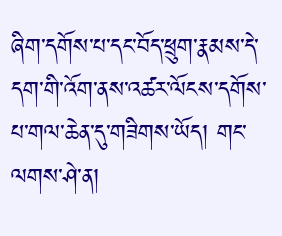ཞིག་དགོས་པ་དང་བོད་ཕྲུག་རྣམས་དེ་དག་གི་འོག་ནས་འཚར་ལོངས་དགོས་པ་གལ་ཆེན་དུ་གཟིགས་ཡོད། གང་ལགས་ཤེ་ན།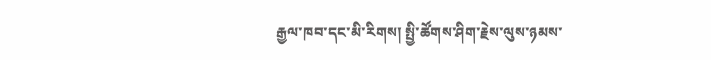རྒྱལ་ཁབ་དང་མི་རིགས། སྤྱི་ཚོགས་ཤིག་རྗེས་ལུས་ཉམས་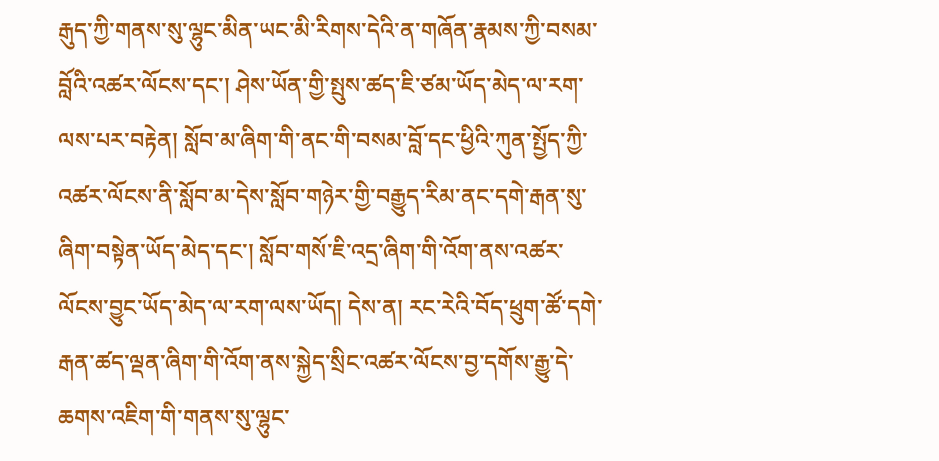རྒུད་ཀྱི་གནས་སུ་ལྷུང་མིན་ཡང་མི་རིགས་དེའི་ན་གཞོན་རྣམས་ཀྱི་བསམ་བློའི་འཚར་ལོངས་དང་། ཤེས་ཡོན་གྱི་སྤུས་ཚད་ཇི་ཙམ་ཡོད་མེད་ལ་རག་ལས་པར་བརྟེན། སློབ་མ་ཞིག་གི་ནང་གི་བསམ་བློ་དང་ཕྱིའི་ཀུན་སྤྱོད་ཀྱི་འཚར་ལོངས་ནི་སློབ་མ་དེས་སློབ་གཉེར་གྱི་བརྒྱུད་རིམ་ནང་དགེ་རྒན་སུ་ཞིག་བསྟེན་ཡོད་མེད་དང་། སློབ་གསོ་ཇི་འདྲ་ཞིག་གི་འོག་ནས་འཚར་ལོངས་བྱུང་ཡོད་མེད་ལ་རག་ལས་ཡོད། དེས་ན། རང་རེའི་བོད་ཕྲུག་ཚོ་དགེ་རྒན་ཚད་ལྡན་ཞིག་གི་འོག་ནས་སྐྱེད་སྲིང་འཚར་ལོངས་བྱ་དགོས་རྒྱུ་དེ་ཆགས་འཇིག་གི་གནས་སུ་ལྷུང་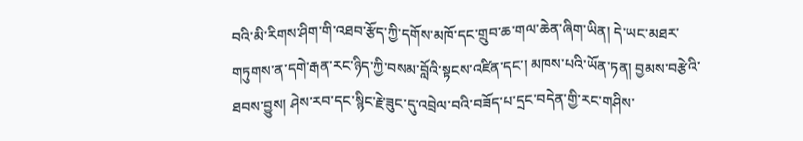བའི་མི་རིགས་ཤིག་གི་འཐབ་རྩོད་ཀྱི་དགོས་མཁོ་དང་གྲུབ་ཆ་གལ་ཆེན་ཞིག་ཡིན། དེ་ཡང་མཐར་གཏུགས་ན་དགེ་རྒན་རང་ཉིད་ཀྱི་བསམ་བློའི་སྟངས་འཛིན་དང་། མཁས་པའི་ཡོན་ཏན། བྱམས་བརྩེའི་ཐབས་བྱུས། ཤེས་རབ་དང་སྙིང་རྗེ་ཟུང་དུ་འབྲེལ་བའི་བཟོད་པ་དྲང་བདེན་གྱི་རང་གཤིས་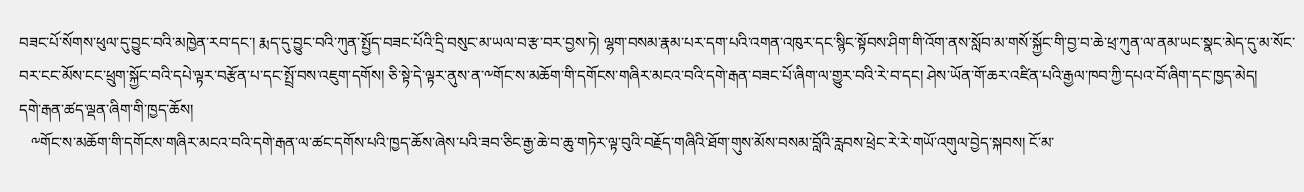བཟང་པོ་སོགས་ཕུལ་དུ་བྱུང་བའི་མཁྱེན་རབ་དང་། རྨད་དུ་བྱུང་བའི་ཀུན་སྤྱོད་བཟང་པོའི་དྲི་བསུང་མ་ཡལ་བ་རྩ་བར་བྱས་ཏེ། ལྷག་བསམ་རྣམ་པར་དག་པའི་འགན་འཁུར་དང་སྙིང་སྟོབས་ཤིག་གི་འོག་ནས་སློབ་མ་གསོ་སྐྱོང་གི་བྱ་བ་ཆེ་ཕྲ་ཀུན་ལ་ནམ་ཡང་སྣང་མེད་དུ་མ་སོང་བར་ངང་མོས་ངང་ཕྲུག་སྐྱོང་བའི་དཔེ་ལྟར་བརྩོན་པ་དང་སྤྲོ་བས་འཇུག་དགོས། ཅི་སྟེ་དེ་ལྟར་ནུས་ན་༸གོང་ས་མཆོག་གི་དགོངས་གཞིར་མངའ་བའི་དགེ་རྒན་བཟང་པོ་ཞིག་ལ་གྱུར་བའི་རེ་བ་དང། ཤེས་ཡོན་གོ་ཆར་འཛིན་པའི་རྒྱལ་ཁབ་ཀྱི་དཔའ་བོ་ཞིག་དང་ཁྱད་མེད།
དགེ་རྒན་ཚད་ལྡན་ཞིག་གི་ཁྱད་ཆོས།
   ༸གོང་ས་མཆོག་གི་དགོངས་གཞིར་མངའ་བའི་དགེ་རྒན་ལ་ཚང་དགོས་པའི་ཁྱད་ཆོས་ཞེས་པའི་ཟབ་ཅིང་རྒྱ་ཆེ་བ་ཆུ་གཏེར་ལྟ་བུའི་བརྗོད་གཞིའི་ཐོག་གུས་མོས་བསམ་བློའི་རླབས་ཕྲེང་རེ་རེ་གཡོ་འགུལ་བྱེད་སྐབས། ངོ་མ་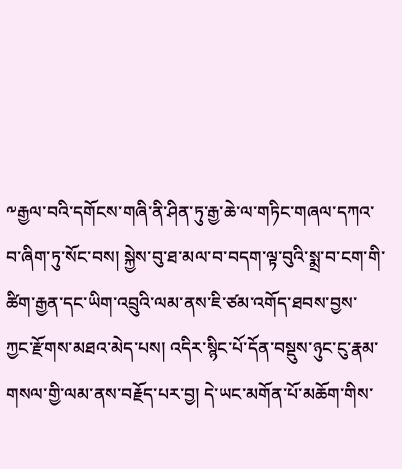༸རྒྱལ་བའི་དགོངས་གཞི་ནི་ཤིན་ཏུ་རྒྱ་ཆེ་ལ་གཏིང་གཞལ་དཀའ་བ་ཞིག་ཏུ་སོང་བས། སྐྱེས་བུ་ཐ་མལ་བ་བདག་ལྟ་བུའི་སྨྲ་བ་ངག་གི་ཚིག་རྒྱན་དང་ཡིག་འབྲུའི་ལམ་ནས་ཇི་ཙམ་འགོད་ཐབས་བྱས་ཀྱང་རྫོགས་མཐའ་མེད་པས། འདིར་སྙིང་པོ་དོན་བསྡུས་ཉུང་ངུ་རྣམ་གསལ་གྱི་ལམ་ནས་བརྗོད་པར་བྱ། དེ་ཡང་མགོན་པོ་མཆོག་གིས་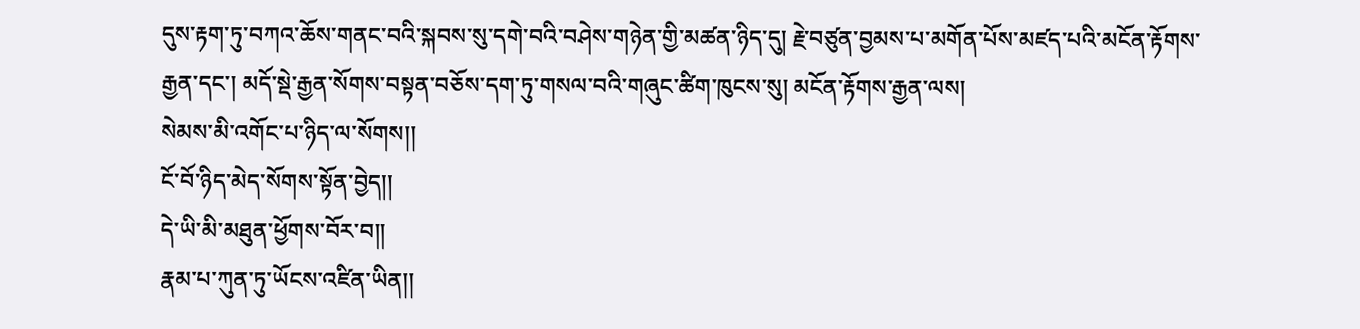དུས་རྟག་ཏུ་བཀའ་ཆོས་གནང་བའི་སྐབས་སུ་དགེ་བའི་བཤེས་གཉེན་གྱི་མཚན་ཉིད་དུ། རྗེ་བཙུན་བྱམས་པ་མགོན་པོས་མཛད་པའི་མངོན་རྟོགས་རྒྱན་དང་། མདོ་སྡེ་རྒྱན་སོགས་བསྟན་བཅོས་དག་ཏུ་གསལ་བའི་གཞུང་ཚིག་ཁུངས་སུ། མངོན་རྟོགས་རྒྱན་ལས།
སེམས་མི་འགོང་པ་ཉིད་ལ་སོགས།།
ངོ་བོ་ཉིད་མེད་སོགས་སྟོན་བྱེད།།
དེ་ཡི་མི་མཐུན་ཕྱོགས་བོར་བ།།
རྣམ་པ་ཀུན་ཏུ་ཡོངས་འཛིན་ཡིན།།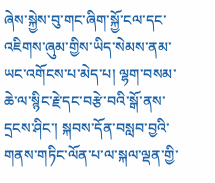ཞེས་སྐྱེས་བུ་གང་ཞིག་སྐྱོ་ངལ་དང་འཇིགས་ཞུམ་གྱིས་ཡིད་སེམས་ནམ་ཡང་འགོངས་པ་མེད་པ། ལྷག་བསམ་ཆེ་ལ་སྙིང་རྗེ་དང་བརྩེ་བའི་སྒོ་ནས་དྲངས་ཤིང་། སྐབས་དོན་བསླབ་བྱའི་གནས་གཏིང་ལོན་པ་ལ་སྐལ་ལྡན་གྱི་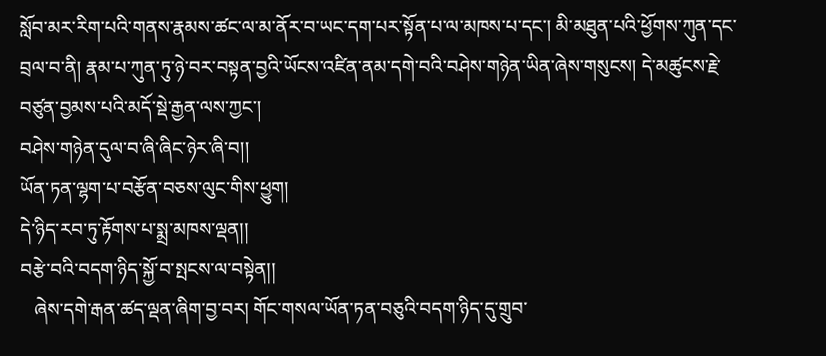སློབ་མར་རིག་པའི་གནས་རྣམས་ཚང་ལ་མ་ནོར་བ་ཡང་དག་པར་སྟོན་པ་ལ་མཁས་པ་དང་། མི་མཐུན་པའི་ཕྱོགས་ཀུན་དང་བྲལ་བ་ནི། རྣམ་པ་ཀུན་ཏུ་ཉེ་བར་བསྟན་བྱའི་ཡོངས་འཛིན་ནམ་དགེ་བའི་བཤེས་གཉེན་ཡིན་ཞེས་གསུངས། དེ་མཚུངས་རྗེ་བཙུན་བྱམས་པའི་མདོ་སྡེ་རྒྱན་ལས་ཀྱང་།
བཤེས་གཉེན་དུལ་བ་ཞི་ཞིང་ཉེར་ཞི་བ།།
ཡོན་ཏན་ལྷག་པ་བརྩོན་བཅས་ལུང་གིས་ཕྱུག།
དེ་ཉིད་རབ་ཏུ་རྟོགས་པ་སྨྲ་མཁས་ལྡན།།
བརྩེ་བའི་བདག་ཉིད་སྐྱོ་བ་སྤངས་ལ་བསྟེན།།
   ཞེས་དགེ་རྒན་ཚད་ལྡན་ཞིག་བྱ་བར། གོང་གསལ་ཡོན་ཏན་བཅུའི་བདག་ཉིད་དུ་གྲུབ་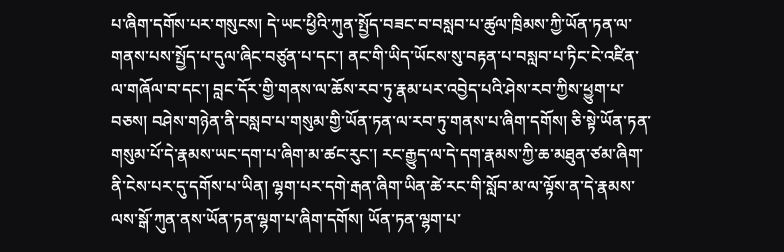པ་ཞིག་དགོས་པར་གསུངས། དེ་ཡང་ཕྱིའི་ཀུན་སྤྱོད་བཟང་བ་བསླབ་པ་ཚུལ་ཁྲིམས་ཀྱི་ཡོན་ཏན་ལ་གནས་པས་སྤྱོད་པ་དུལ་ཞིང་བཙུན་པ་དང་། ནང་གི་ཡིད་ཡོངས་སུ་བརྟན་པ་བསླབ་པ་ཏིང་ངེ་འཛིན་ལ་གཞོལ་བ་དང་། བླང་དོར་གྱི་གནས་ལ་ཆོས་རབ་ཏུ་རྣམ་པར་འབྱེད་པའི་ཤེས་རབ་ཀྱིས་ཕྱུག་པ་བཅས། བཤེས་གཉེན་ནི་བསླབ་པ་གསུམ་གྱི་ཡོན་ཏན་ལ་རབ་ཏུ་གནས་པ་ཞིག་དགོས། ཅི་སྟེ་ཡོན་ཏན་གསུམ་པོ་དེ་རྣམས་ཡང་དག་པ་ཞིག་མ་ཚང་རུང་། རང་རྒྱུད་ལ་དེ་དག་རྣམས་ཀྱི་ཆ་མཐུན་ཙམ་ཞིག་ནི་ངེས་པར་དུ་དགོས་པ་ཡིན། ལྷག་པར་དགེ་རྒན་ཞིག་ཡིན་ཚེ་རང་གི་སློབ་མ་ལ་ལྟོས་ན་དེ་རྣམས་ལས་སྒོ་ཀུན་ནས་ཡོན་ཏན་ལྷག་པ་ཞིག་དགོས། ཡོན་ཏན་ལྷག་པ་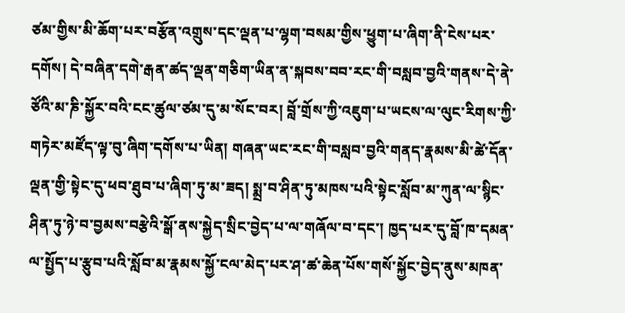ཙམ་གྱིས་མི་ཆོག་པར་བརྩོན་འགྲུས་དང་ལྡན་པ་ལྷག་བསམ་གྱིས་ཕྱུག་པ་ཞིག་ནི་ངེས་པར་དགོས། དེ་བཞིན་དགེ་རྒན་ཚད་ལྡན་གཅིག་ཡིན་ན་སྐབས་བབ་རང་གི་བསླབ་བྱའི་གནས་དེ་ནེ་ཙོའི་མ་ཎི་སྐྱོར་བའི་ངང་ཚུལ་ཙམ་དུ་མ་སོང་བར། བློ་གྲོས་ཀྱི་འཇུག་པ་ཡངས་ལ་ལུང་རིགས་ཀྱི་གཏེར་མཛོད་ལྟ་བུ་ཞིག་དགོས་པ་ཡིན། གཞན་ཡང་རང་གི་བསླབ་བྱའི་གནད་རྣམས་མི་ཚེ་དོན་ལྡན་གྱི་སྟེང་དུ་ཕབ་ཐུབ་པ་ཞིག་ཏུ་མ་ཟད། སྨྲ་བ་ཤིན་ཏུ་མཁས་པའི་སྟེང་སློབ་མ་ཀུན་ལ་སྙིང་ཤིན་ཏུ་ཉེ་བ་བྱམས་བརྩེའི་སྒོ་ནས་སྐྱེད་སྲིང་བྱེད་པ་ལ་གཞོལ་བ་དང་། ཁྱད་པར་དུ་བློ་ཁ་དམན་ལ་སྤྱོད་པ་རྩུབ་པའི་སློབ་མ་རྣམས་སྐྱོ་ངལ་མེད་པར་ཤ་ཚ་ཆེན་པོས་གསོ་སྐྱོང་བྱེད་ནུས་མཁན་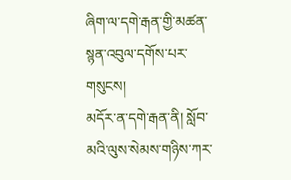ཞིག་ལ་དགེ་རྒན་གྱི་མཚན་སྙན་འབུལ་དགོས་པར་གསུངས།
མདོར་ན་དགེ་རྒན་ནི། སློབ་མའི་ལུས་སེམས་གཉིས་ཀར་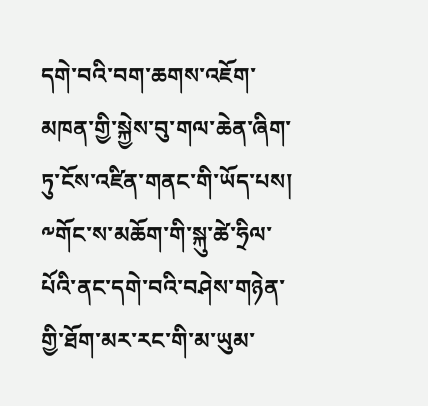དགེ་བའི་བག་ཆགས་འཇོག་མཁན་གྱི་སྐྱེས་བུ་གལ་ཆེན་ཞིག་ཏུ་ངོས་འཛིན་གནང་གི་ཡོད་པས། ༸གོང་ས་མཆོག་གི་སྐུ་ཚེ་ཧྲིལ་པོའི་ནང་དགེ་བའི་བཤེས་གཉེན་གྱི་ཐོག་མར་རང་གི་མ་ཡུམ་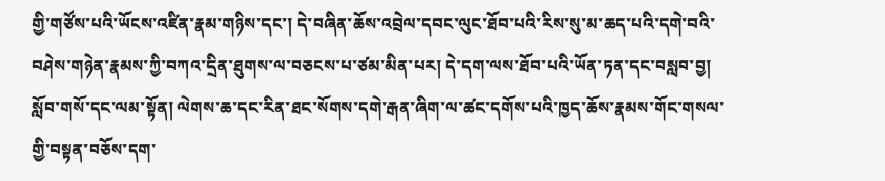གྱི་གཙོས་པའི་ཡོངས་འཛིན་རྣམ་གཉིས་དང་། དེ་བཞིན་ཆོས་འབྲེལ་དབང་ལུང་ཐོབ་པའི་རིས་སུ་མ་ཆད་པའི་དགེ་བའི་བཤེས་གཉེན་རྣམས་ཀྱི་བཀའ་དྲིན་ཐུགས་ལ་བཅངས་པ་ཙམ་མིན་པར། དེ་དག་ལས་ཐོབ་པའི་ཡོན་ཏན་དང་བསླབ་བྱ། སློབ་གསོ་དང་ལམ་སྟོན། ལེགས་ཆ་དང་རིན་ཐང་སོགས་དགེ་རྒན་ཞིག་ལ་ཚང་དགོས་པའི་ཁྱད་ཆོས་རྣམས་གོང་གསལ་གྱི་བསྟན་བཅོས་དག་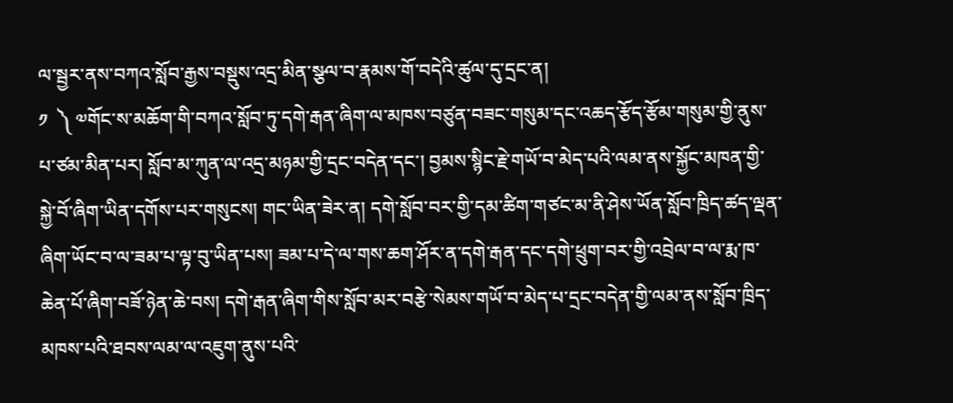ལ་སྦྱར་ནས་བཀའ་སློབ་རྒྱས་བསྡུས་འདྲ་མིན་སྩལ་བ་རྣམས་གོ་བདེའི་ཚུལ་དུ་དྲང་ན།
༡  ༽ ༧གོང་ས་མཆོག་གི་བཀའ་སློབ་ཏུ་དགེ་རྒན་ཞིག་ལ་མཁས་བཙུན་བཟང་གསུམ་དང་འཆད་རྩོད་རྩོམ་གསུམ་གྱི་ནུས་པ་ཙམ་མིན་པར། སློབ་མ་ཀུན་ལ་འདྲ་མཉམ་གྱི་དྲང་བདེན་དང་། བྱམས་སྙིང་རྗེ་གཡོ་བ་མེད་པའི་ལམ་ནས་སྐྱོང་མཁན་གྱི་སྐྱེ་བོ་ཞིག་ཡིན་དགོས་པར་གསུངས། གང་ཡིན་ཟེར་ན། དགེ་སློབ་བར་གྱི་དམ་ཚིག་གཙང་མ་ནི་ཤེས་ཡོན་སློབ་ཁྲིད་ཚད་ལྡན་ཞིག་ཡོང་བ་ལ་ཟམ་པ་ལྟ་བུ་ཡིན་པས། ཟམ་པ་དེ་ལ་གས་ཆག་ཤོར་ན་དགེ་རྒན་དང་དགེ་ཕྲུག་བར་གྱི་འབྲེལ་བ་ལ་རྨ་ཁ་ཆེན་པོ་ཞིག་བཟོ་ཉེན་ཆེ་བས། དགེ་རྒན་ཞིག་གིས་སློབ་མར་བརྩེ་སེམས་གཡོ་བ་མེད་པ་དྲང་བདེན་གྱི་ལམ་ནས་སློབ་ཁྲིད་མཁས་པའི་ཐབས་ལམ་ལ་འཇུག་ནུས་པའི་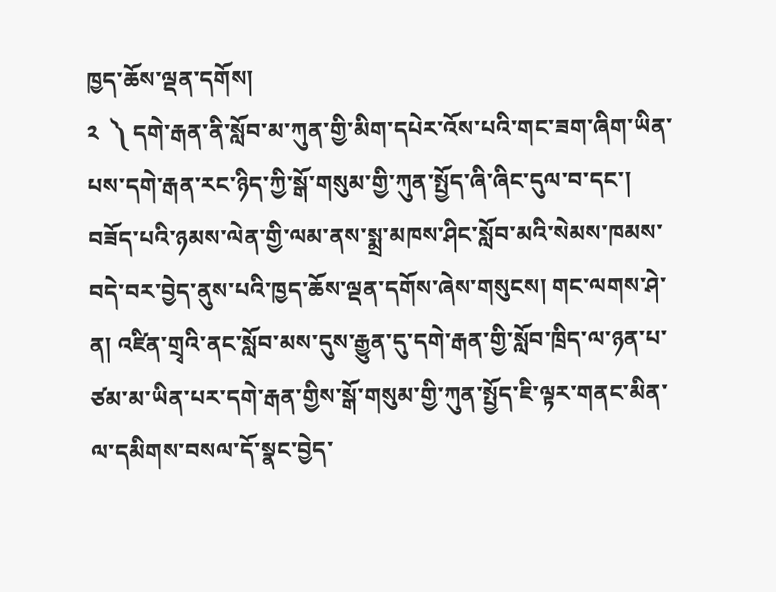ཁྱད་ཆོས་ལྡན་དགོས།
༢  ༽ དགེ་རྒན་ནི་སློབ་མ་ཀུན་གྱི་མིག་དཔེར་འོས་པའི་གང་ཟག་ཞིག་ཡིན་པས་དགེ་རྒན་རང་ཉིད་ཀྱི་སྒོ་གསུམ་གྱི་ཀུན་སྤྱོད་ཞི་ཞིང་དུལ་བ་དང་། བཟོད་པའི་ཉམས་ལེན་གྱི་ལམ་ནས་སྨྲ་མཁས་ཤིང་སློབ་མའི་སེམས་ཁམས་བདེ་བར་བྱེད་ནུས་པའི་ཁྱད་ཆོས་ལྡན་དགོས་ཞེས་གསུངས། གང་ལགས་ཤེ་ན། འཛིན་གྲྭའི་ནང་སློབ་མས་དུས་རྒྱུན་དུ་དགེ་རྒན་གྱི་སློབ་ཁྲིད་ལ་ཉན་པ་ཙམ་མ་ཡིན་པར་དགེ་རྒན་གྱིས་སྒོ་གསུམ་གྱི་ཀུན་སྤྱོད་ཇི་ལྟར་གནང་མིན་ལ་དམིགས་བསལ་དོ་སྣང་བྱེད་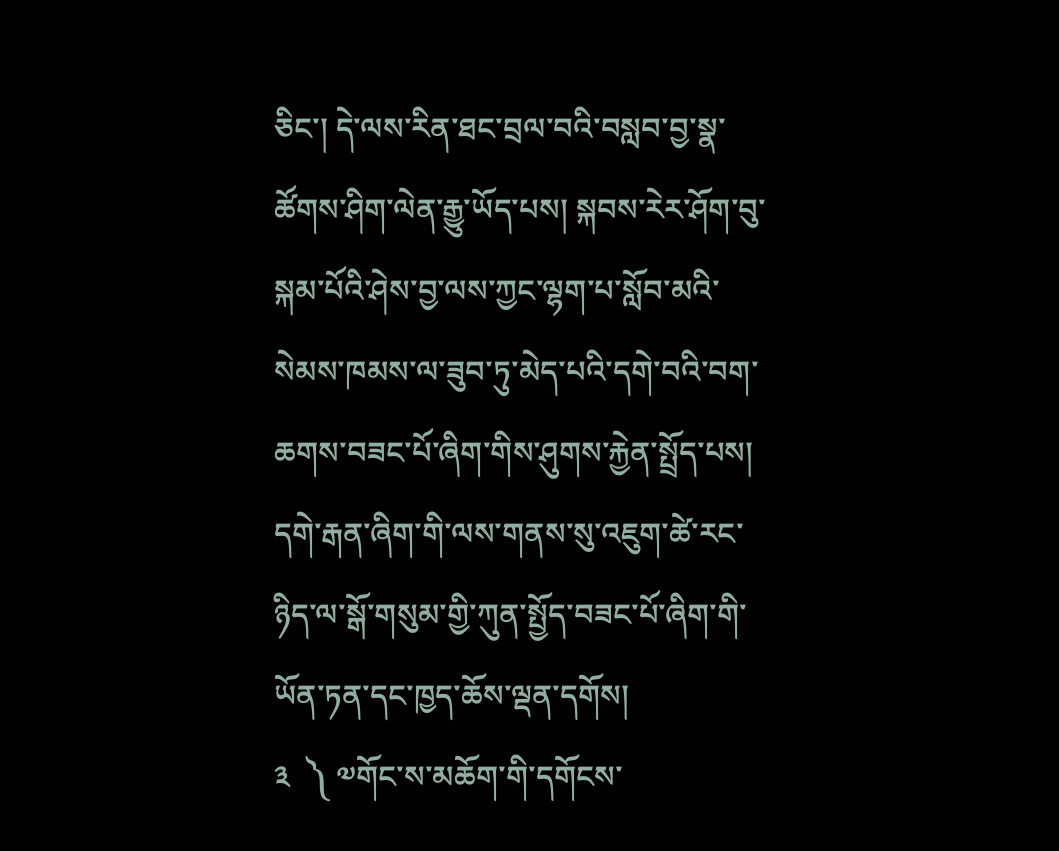ཅིང་། དེ་ལས་རིན་ཐང་བྲལ་བའི་བསླབ་བྱ་སྣ་ཚོགས་ཤིག་ལེན་རྒྱུ་ཡོད་པས། སྐབས་རེར་ཤོག་བུ་སྐམ་པོའི་ཤེས་བྱ་ལས་ཀྱང་ལྷག་པ་སློབ་མའི་སེམས་ཁམས་ལ་ཟུབ་ཏུ་མེད་པའི་དགེ་བའི་བག་ཆགས་བཟང་པོ་ཞིག་གིས་ཤུགས་རྐྱེན་སྤྲོད་པས། དགེ་རྒན་ཞིག་གི་ལས་གནས་སུ་འཇུག་ཚེ་རང་ཉིད་ལ་སྒོ་གསུམ་གྱི་ཀུན་སྤྱོད་བཟང་པོ་ཞིག་གི་ཡོན་ཏན་དང་ཁྱད་ཆོས་ལྡན་དགོས།
༣  ༽ ༧གོང་ས་མཆོག་གི་དགོངས་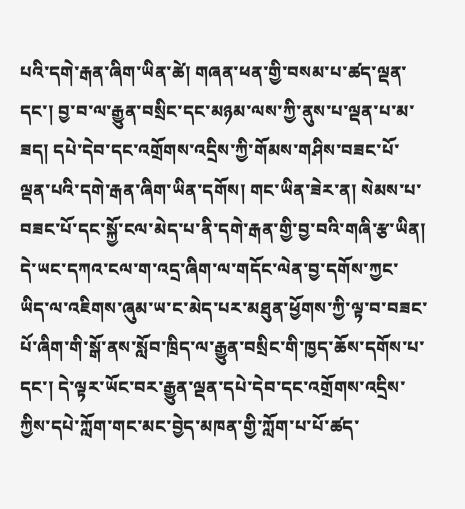པའི་དགེ་རྒན་ཞིག་ཡིན་ཚེ། གཞན་ཕན་གྱི་བསམ་པ་ཚད་ལྡན་དང་། བྱ་བ་ལ་རྒྱུན་བསྲིང་དང་མཉམ་ལས་ཀྱི་ནུས་པ་ལྡན་པ་མ་ཟད། དཔེ་དེབ་དང་འགྲོགས་འདྲིས་ཀྱི་གོམས་གཤིས་བཟང་པོ་ལྡན་པའི་དགེ་རྒན་ཞིག་ཡིན་དགོས། གང་ཡིན་ཟེར་ན། སེམས་པ་བཟང་པོ་དང་སྐྱོ་ངལ་མེད་པ་ནི་དགེ་རྒན་གྱི་བྱ་བའི་གཞི་རྩ་ཡིན། དེ་ཡང་དཀའ་ངལ་ག་འདྲ་ཞིག་ལ་གདོང་ལེན་བྱ་དགོས་ཀྱང་ཡིད་ལ་འཇིགས་ཞུམ་ཡ་ང་མེད་པར་མཐུན་ཕྱོགས་ཀྱི་ལྟ་བ་བཟང་པོ་ཞིག་གི་སྒོ་ནས་སློབ་ཁྲིད་ལ་རྒྱུན་བསྲིང་གི་ཁྱད་ཆོས་དགོས་པ་དང་། དེ་ལྟར་ཡོང་བར་རྒྱུན་ལྡན་དཔེ་དེབ་དང་འགྲོགས་འདྲིས་ཀྱིས་དཔེ་ཀློག་གང་མང་བྱེད་མཁན་གྱི་ཀློག་པ་པོ་ཚད་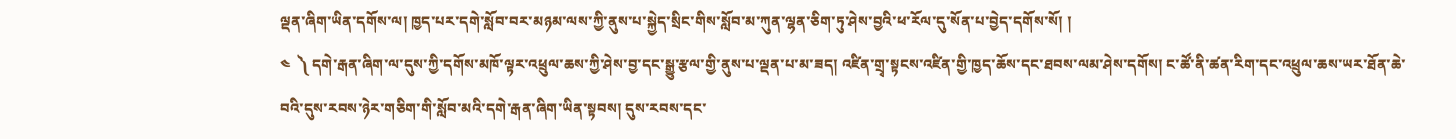ལྡན་ཞིག་ཡིན་དགོས་ལ། ཁྱད་པར་དགེ་སློབ་བར་མཉམ་ལས་ཀྱི་ནུས་པ་སྐྱེད་སྲིང་གིས་སློབ་མ་ཀུན་ལྷན་ཅིག་ཏུ་ཤེས་བྱའི་ཕ་རོལ་དུ་སོན་པ་བྱེད་དགོས་སོ། །
༤  ༽ དགེ་རྒན་ཞིག་ལ་དུས་ཀྱི་དགོས་མཁོ་ལྟར་འཕྲུལ་ཆས་ཀྱི་ཤེས་བྱ་དང་སྒྱུ་རྩལ་གྱི་ནུས་པ་ལྡན་པ་མ་ཟད། འཛིན་གྲྭ་སྟངས་འཛིན་གྱི་ཁྱད་ཆོས་དང་ཐབས་ལམ་ཤེས་དགོས། ང་ཚོ་ནི་ཚན་རིག་དང་འཕྲུལ་ཆས་ཡར་ཐོན་ཆེ་བའི་དུས་རབས་ཉེར་གཅིག་གི་སློབ་མའི་དགེ་རྒན་ཞིག་ཡིན་སྟབས། དུས་རབས་དང་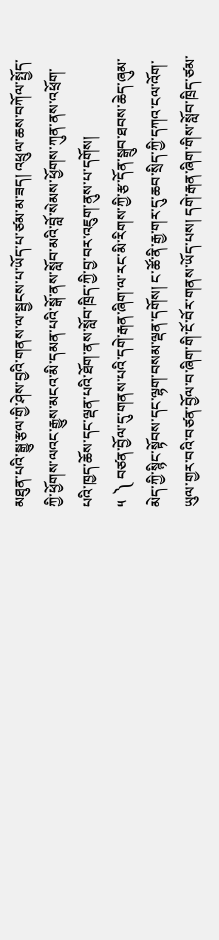མཐུན་པའི་སྒྱུ་རྩལ་གྱི་ཤེས་བྱའི་གནས་ལ་སྦྱངས་པ་ཡོད་པ་ཙམ་མ་ཟད། འཕྲུལ་ཆས་བཀོལ་སྤྱོད་ཀྱི་ཕྱོགས་ལའང་རྒྱུས་མངའ་མི་དམན་པའི་སྒོ་ནས་སློབ་མའི་བློ་སེམས་ཕྱོགས་ཀུན་ནས་འཕྲོག་པའི་ཁྱད་ཆོས་དང་ལྡན་པའི་ཐོག་ནས་སློབ་ཁྲིད་ཀྱི་བྱ་བར་འཇུག་ནུས་པ་དགོས།
༥  ༽ བཙན་བྱོལ་དུ་གནས་པའི་དགེ་རྒན་ཞིག་ལ་རང་མི་རིགས་ཀྱི་རྩ་དོན་སྒྲུབ་ཐབས་ཆེད་ཞུམ་མེད་ཀྱི་སྙིང་སྟོབས་དང་ལྷག་བསམ་ལྡན་དགོས། ང་ཚོ་ནི་རྒྱ་གར་དུ་ཆབ་སྲིད་ཀྱི་དཀའ་ངལ་འོག་ཡུལ་གྱར་བའི་བཙན་བྱོལ་བ་ཞིག་གི་ངོ་བོར་གནས་ཡོད་པས། དགེ་རྒན་ཞིག་གིས་སློབ་ཁྲིད་ཙམ་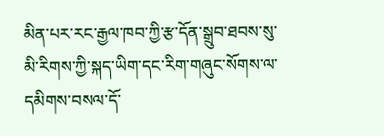མིན་པར་རང་རྒྱལ་ཁབ་ཀྱི་རྩ་དོན་སྒྲུབ་ཐབས་སུ་མི་རིགས་ཀྱི་སྐད་ཡིག་དང་རིག་གཞུང་སོགས་ལ་དམིགས་བསལ་དོ་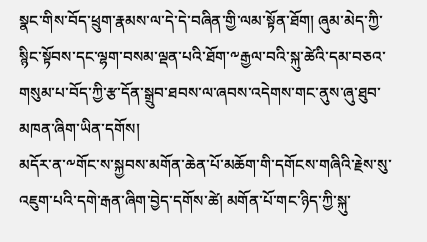སྣང་གིས་བོད་ཕྲུག་རྣམས་ལ་དེ་དེ་བཞིན་གྱི་ལམ་སྟོན་ཐོག། ཞུམ་མེད་ཀྱི་སྙིང་སྟོབས་དང་ལྷག་བསམ་ལྡན་པའི་ཐོག་༸རྒྱལ་བའི་སྐུ་ཚེའི་དམ་བཅའ་གསུམ་པ་བོད་ཀྱི་རྩ་དོན་སྒྲུབ་ཐབས་ལ་ཞབས་འདེགས་གང་ནུས་ཞུ་ཐུབ་མཁན་ཞིག་ཡིན་དགོས།
མདོར་ན་༸གོང་ས་སྐྱབས་མགོན་ཆེན་པོ་མཆོག་གི་དགོངས་གཞིའི་རྗེས་སུ་འཇུག་པའི་དགེ་རྒན་ཞིག་བྱེད་དགོས་ཚེ། མགོན་པོ་གང་ཉིད་ཀྱི་སྐུ་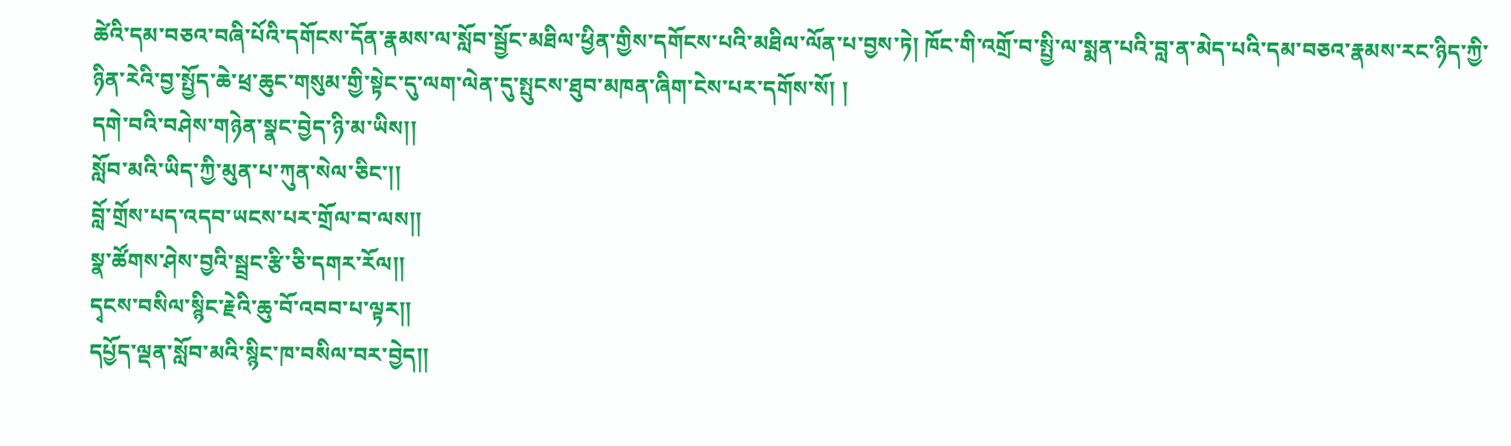ཚེའི་དམ་བཅའ་བཞི་པོའི་དགོངས་དོན་རྣམས་ལ་སློབ་སྦྱོང་མཐིལ་ཕྱིན་གྱིས་དགོངས་པའི་མཐིལ་ལོན་པ་བྱས་ཏེ། ཁོང་གི་འགྲོ་བ་སྤྱི་ལ་སྨན་པའི་བླ་ན་མེད་པའི་དམ་བཅའ་རྣམས་རང་ཉིད་ཀྱི་ཉིན་རེའི་བྱ་སྤྱོད་ཆེ་ཕྲ་ཆུང་གསུམ་གྱི་སྟེང་དུ་ལག་ལེན་དུ་སྤུངས་ཐུབ་མཁན་ཞིག་ངེས་པར་དགོས་སོ། །
དགེ་བའི་བཤེས་གཉེན་སྣང་བྱེད་ཉི་མ་ཡིས།།
སློབ་མའི་ཡིད་ཀྱི་མུན་པ་ཀུན་སེལ་ཅིང་།།
བློ་གྲོས་པད་འདབ་ཡངས་པར་གྲོལ་བ་ལས།།
སྣ་ཚོགས་ཤེས་བྱའི་སྦྲང་རྩི་ཅི་དགར་རོལ།།
དྭངས་བསིལ་སྙིང་རྗེའི་ཆུ་བོ་འབབ་པ་ལྟར།།
དཔྱོད་ལྡན་སློབ་མའི་སྙིང་ཁ་བསིལ་བར་བྱེད།།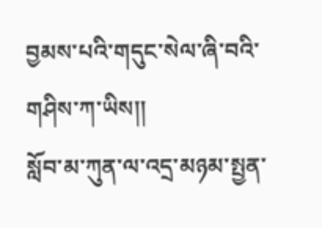བྱམས་པའི་གདུང་སེལ་ཞི་བའི་གཤིས་ཀ་ཡིས།།
སློབ་མ་ཀུན་ལ་འདྲ་མཉམ་སྤྱན་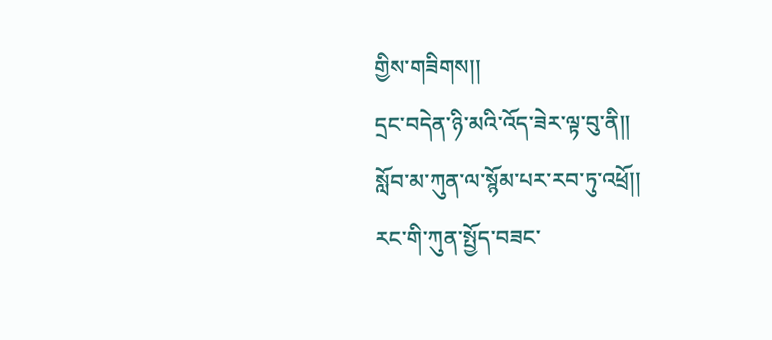གྱིས་གཟིགས།།
དྲང་བདེན་ཉི་མའི་འོད་ཟེར་ལྟ་བུ་ནི།།
སློབ་མ་ཀུན་ལ་སྙོམ་པར་རབ་ཏུ་འཕྲོ།།
རང་གི་ཀུན་སྤྱོད་བཟང་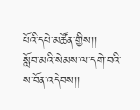པོའི་དཔེ་མཚོན་གྱིས།།
སློབ་མའི་སེམས་ལ་དགེ་བའི་ས་བོན་འདེབས།།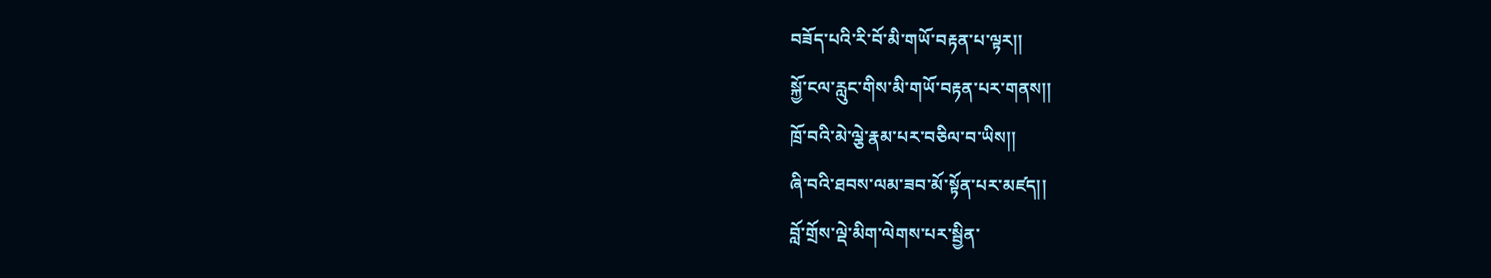བཟོད་པའི་རི་བོ་མི་གཡོ་བརྟན་པ་ལྟར།།
སྐྱོ་ངལ་རླུང་གིས་མི་གཡོ་བརྟན་པར་གནས།།
ཁྲོ་བའི་མེ་ལྕེ་རྣམ་པར་བཅིལ་བ་ཡིས།།
ཞི་བའི་ཐབས་ལམ་ཟབ་མོ་སྟོན་པར་མཛད།།
བློ་གྲོས་ལྡེ་མིག་ལེགས་པར་སྦྱིན་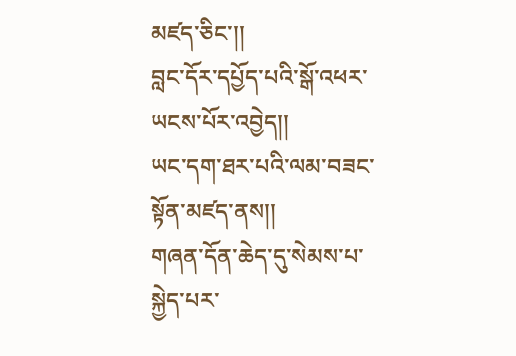མཛད་ཅིང་།།
བླང་དོར་དཔྱོད་པའི་སྒོ་འཕར་ཡངས་པོར་འབྱེད།།
ཡང་དག་ཐར་པའི་ལམ་བཟང་སྟོན་མཛད་ནས།།
གཞན་དོན་ཆེད་དུ་སེམས་པ་སྐྱེད་པར་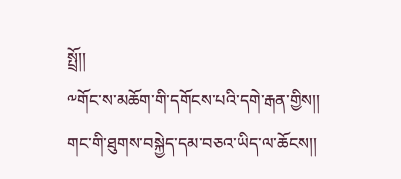སྤྲོ།།
༸གོང་ས་མཆོག་གི་དགོངས་པའི་དགེ་རྒན་གྱིས།།
གང་གི་ཐུགས་བསྐྱེད་དམ་བཅའ་ཡིད་ལ་ཆོངས།།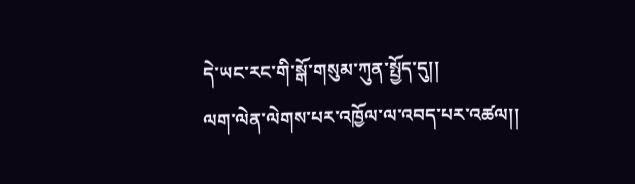དེ་ཡང་རང་གི་སྒོ་གསུམ་ཀུན་སྤྱོད་དུ།།
ལག་ལེན་ལེགས་པར་འཁྱོལ་ལ་འབད་པར་འཚལ།།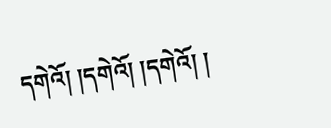དགེའོ། །དགེའོ། །དགེའོ། །